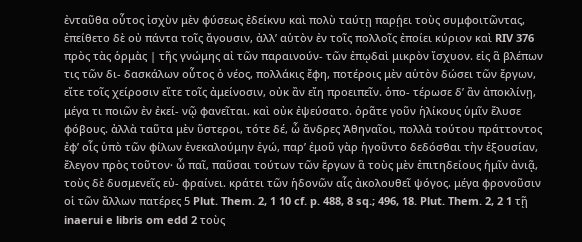ἐνταῦθα οὗτος ἰσχὺν μὲν φύσεως ἐδείκνυ καὶ πολὺ ταύτῃ παρῄει τοὺς συμφοιτῶντας, ἐπείθετο δὲ οὐ πάντα τοῖς ἄγουσιν, ἀλλ’ αὑτὸν ἐν τοῖς πολλοῖς ἐποίει κύριον καὶ RIV 376 πρὸς τὰς ὁρμὰς | τῆς γνώμης αἰ τῶν παραινούν- τῶν ἐπῳδαὶ μικρὸν ἴσχυον. εἰς ἃ βλέπων τις τῶν δι- δασκάλων οὗτος ὁ νέος, πολλάκις ἔφη, ποτέροις μὲν αὑτὸν δώσει τῶν ἔργων, εἴτε τοῖς χείροσιν εἴτε τοῖς ἀμείνοσιν, οὐκ ἂν εἴη προειπεῖν. ὁπο- τέρωσε δ’ ἂν ἀποκλίνῃ, μέγα τι ποιῶν ἐν ἐκεί- νῷ φανεῖται. καὶ οὐκ ἐψεύσατο. ὁρᾶτε γοῦν ἡλίκους ὑμῖν ἔλυσε φόβους. ἀλλὰ ταῦτα μὲν ὕστεροι, τότε δέ, ὦ ἄνδρες Ἀθηναῖοι, πολλὰ τούτου πράττοντος ἐφ’ οἷς ὑπὸ τῶν φίλων ἐνεκαλούμην ἐγώ, παρ’ ἐμοῦ γὰρ ἡγοῦντο δεδόσθαι τὴν ἐξουσίαν, ἔλεγον πρὸς τοῦτον· ὦ παῖ, παῦσαι τούτων τῶν ἔργων ἃ τοὺς μὲν ἐπιτηδείους ἡμῖν ἀνιᾷ, τοὺς δὲ δυσμενεῖς εὐ- φραίνει. κράτει τῶν ἡδονῶν αἷς ἀκολουθεῖ ψόγος. μέγα φρονοῦσιν οἱ τῶν ἄλλων πατέρες 5 Plut. Them. 2, 1 10 cf. p. 488, 8 sq.; 496, 18. Plut. Them. 2, 2 1 τῇ inaerui e libris om edd 2 τοὺς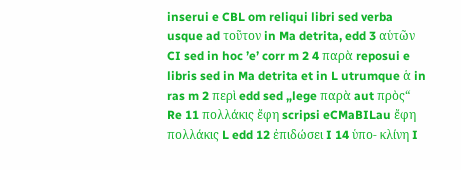inserui e CBL om reliqui libri sed verba usque ad τοῦτον in Ma detrita, edd 3 αὑτῶν CI sed in hoc ’e’ corr m 2 4 παρὰ reposui e libris sed in Ma detrita et in L utrumque ἁ in ras m 2 περὶ edd sed „lege παρὰ aut πρὸς“ Re 11 πολλάκις ἔφη scripsi eCMaBILau ἔφη πολλάκις L edd 12 ἐπιδώσει I 14 ὑπο- κλίνη I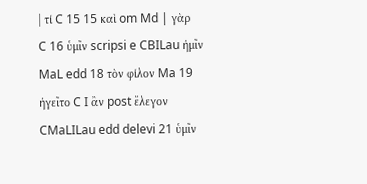| τί C 15 15 καὶ om Md | γὰρ C 16 ὑμῖν scripsi e CBILau ἡμῖν MaL edd 18 τὸν φίλον Ma 19 ἡγεῖτο C I ἂν post ἔλεγον CMaLILau edd delevi 21 ὑμῖν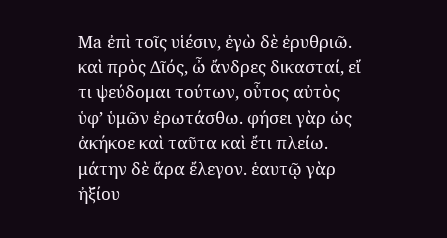Ma ἐπὶ τοῖς υἱέσιν, ἐγὼ δὲ ἐρυθριῶ. καὶ πρὸς Δῖός, ὦ ἄνδρες δικασταί, εἴ τι ψεύδομαι τούτων, οὗτος αὐτὸς ὑφ’ ὑμῶν ἐρωτάσθω. φήσει γὰρ ὡς ἀκήκοε καὶ ταῦτα καὶ ἔτι πλείω. μάτην δὲ ἄρα ἔλεγον. ἑαυτῷ γὰρ ἠξίου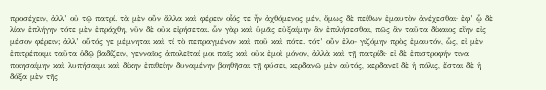προσέχειν, ἀλλ’ οὐ τῷ πατρί. τὰ μὲν οὖν ἄλλα καὶ φέρειν οἷός τε ἦν ἀχθόμενος μέν, ὅμως δὲ πείθων ἐμαυτὸν ἀνέχεσθαι· ἐφ’ ᾧ δὲ λίαν ἐπλήγην τότε μὲν ἐπράχθη, νῦν δὲ οὐκ εἰρήσεται. ὧν γὰρ καὶ ὑμᾶς εὐξαίμην ἂν ἐπιλήσεσθαι, πῶς ἂν ταῦτα δίκαιος εἴην εἰς μέσον φέρειν; ἀλλ’ οὗτός γε μέμνηται καὶ τί τὸ πεπραγμένον καὶ ποῦ καὶ πότε. τότ’ οὖν ἐλο- γιζόμην πρὸς ἐμαυτόν, ὧς, εἰ μὲν ἐπιτρέποιμι ταῦτα ὁδῷ βαδίζειν, γενναῖος ἀπολεῖταί μοι παῖς καὶ οὐκ ἐμοὶ μόνον, ἀλλὰ καὶ τῇ πατρίδι· εἰ δὲ ἐπιστροφήν τινα ποιησαίμην καὶ λυπήσαιμι καὶ δίκην ἐπιθείην δυναμένην βοηθῆσαι τῇ φύσει, κερδανῶ μὲν αὐτός, κερδανεῖ δὲ ἡ πόλις, ἔσται δὲ ἡ δόξα μὲν τῆς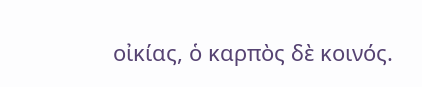οἰκίας, ὁ καρπὸς δὲ κοινός.